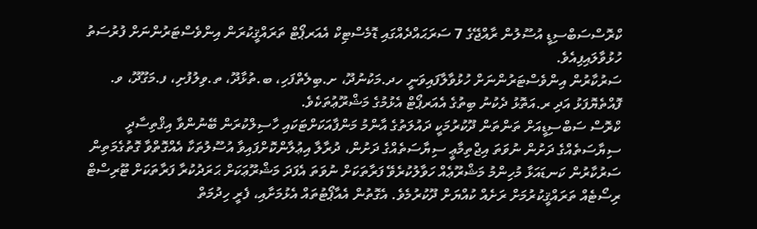ކްރޮސްސަބްސިޑީ އުސޫލުން ރާއްޖޭގެ 7 ސަރަޙައްދެއްގައި ޑޮމެސްޓިކް އެއަރޕޯޓް ތަރައްޤީކުރަން އިންވެސްޓަރުންނަށް ފުރުސަތު ހުޅުވާލައިފިއެވެ.
ސަރުކާރުން އިންވެސްޓަރުންނަށް ހުޅުވާލާފައިވަނީ ހދ.މަކުނުދޫ، ށ.ބިލެތްފަހި، ބ.ތުޅާދޫ، ތ.ވިލުފުށި، ފ.މަގޫދޫ، ވ. ފޮއްތެޔޮފަޅު އަދި ރ.އަތޮޅު ދެކުނު ބިތުގެ އެއަރޕޯޓް އެޅުމުގެ މަޝްރޫޢުތަކެވެ.
ކްރޮސް ސަބްސިޑީއަށް ތަންތަން ދޫކުރުމަކީ ދައުލަތުގެ އާންމު މަންފާއަކަށްޓަކައި ހާސިލްކުރަން ބޭނުންވާ އިޤްތިސާދީ ސިޔާސަތެއްގެ ދަށުން ނުވަތަ އިޖްތިމާޢީ ސިޔާސަތެއްގެ ދަށުން، ދުރާލާ އިޢުލާންކޮށްފައިވާ އުސޫލުތަކާ އެއްގޮތްވާ ގޮތުގެމަތިން ސަރުކާރުން ކަނޑައަޅާ މުހިންމު މަޝްރޫޢެއް ހަވާލުކުރެވޭ ފަރާތަކަށް ނުވަތަ އެފަދަ މަޝްރޫޢަކަށް ޙަރަދުކުރާ ފަރާތަކަށް ޓޫރިސްޓް ރިސޯޓެއް ތަރައްޤީކުރުމަށް ރަށެއް ކުއްޔަށް ދޫކުރުމެވެ. އެގޮތުން އެއާޕޯޓުތައް އެޅުމަށާއި، ފެރީ ހިދުމަތް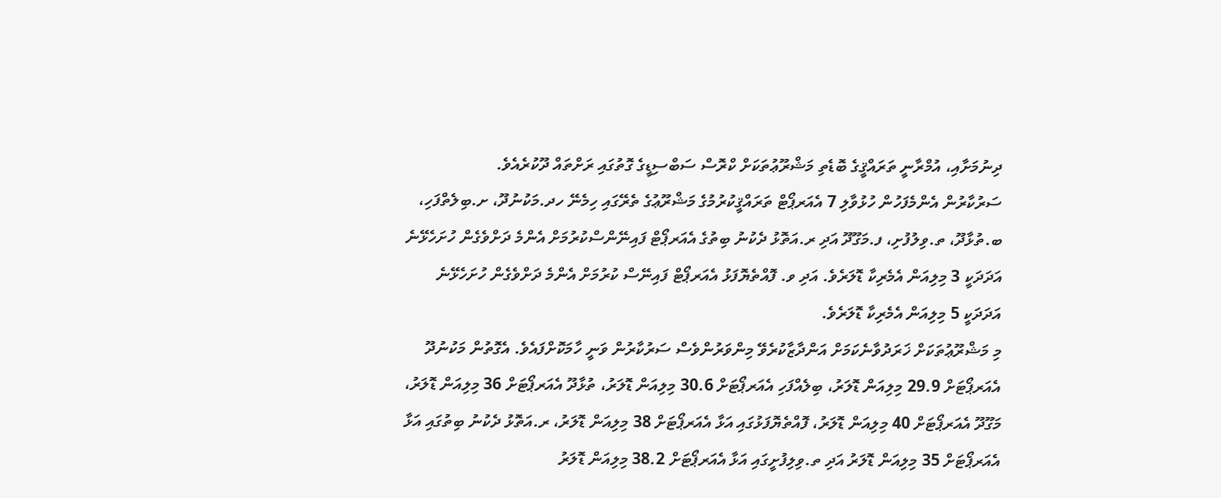ދިނުމަށާއި، އުމްރާނީ ތަރައްޤީގެ ބޮޑެތި މަޝްރޫޢުތަކަށް ކްރޮސް ސަބްސިޑީގެ ގޮތުގައި ރަށްތައް ދޫކުރެއެވެ.
ސަރުކާރުން އެންމެފަހުން ހުޅުވާލި 7 އެއަރޕޯޓް ތަރައްޤީކުރުމުގެ މަޝްރޫޢުގެ ތެރޭގައި ހިމެނޭ ހދ.މަކުނުދޫ، ށ.ބިލެތްފަހި، ބ.ތުޅާދޫ، ތ.ވިލުފުށި، ފ.މަގޫދޫ އަދި ރ.އަތޮޅު ދެކުނު ބިތުގެ އެއަރޕޯޓް ފައިނޭންސްކުރުމަށް އެންމެ ދަށްވެގެން ހުށަހެޅޭނެ އަދަދަކީ 3 މިލިއަން އެމެރިކާ ޑޮލަރެވެ. އަދި ވ. ފޮއްތެޔޮފަޅު އެއަރޕޯޓް ފައިނޭސް ކުރުމަށް އެންމެ ދަށްވެގެން ހުށަހެޅޭނެ އަދަދަކީ 5 މިލިއަން އެމެރިކާ ޑޮލަރެވެ.
މި މަޝްރޫޢުތަކަށް ޚަރަދުވާނެކަމަށް އަންދާޒާކުރެވޭ މިންވަރުންވެސް ސަރުކާރުން ވަނީ ހާމަކޮށްފައެވެ. އެގޮތުން މަކުނުދޫ އެއަރޕޯޓަށް 29.9 މިލިއަން ޑޮލަރު، ބިލެއްފަހި އެއަރޕޯޓަށް 30.6 މިލިއަން ޑޮލަރު، ތުޅާދޫ އެއަރޕޯޓަށް 36 މިލިއަން ޑޮލަރު، މަގޫދޫ އެއަރޕޯޓަށް 40 މިލިއަން ޑޮލަރު، ފޮއްތެޔޮފަޅުގައި އަޅާ އެއަރޕޯޓަށް 38 މިލިއަން ޑޮލަރު، ރ.އަތޮޅު ދެކުނު ބިތުގައި އަޅާ އެއަރޕޯޓަށް 35 މިލިއަން ޑޮލަރު އަދި ތ.ވިލިފުށީގައި އަޅާ އެއަރޕޯޓަށް 38.2 މިލިއަން ޑޮލަރު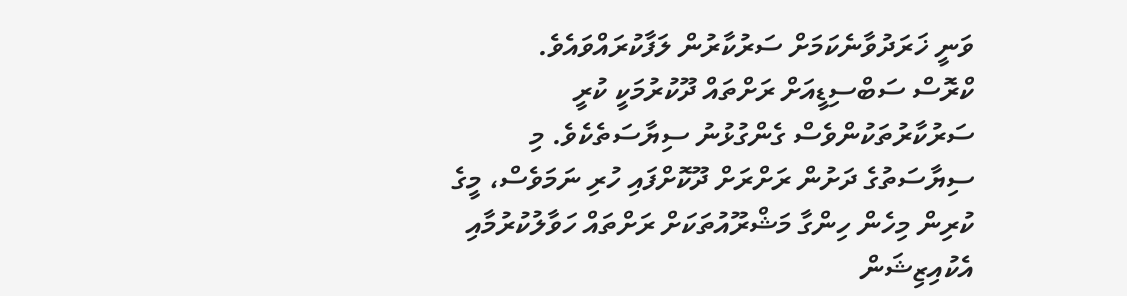ވަނީ ޚަރަދުވާނެކަމަށް ސަރުކާރުން ލަފާކުރައްވައެވެ.
ކްރޮސް ސަބްސިޑީއަށް ރަށްތައް ދޫކުރުމަކީ ކުރީ ސަރުކާރުތަކުންވެސް ގެންގުޅުނު ސިޔާސަތެކެވެ. މި ސިޔާސަތުގެ ދަށުން ރަށްރަށް ދޫކޮށްފައި ހުރި ނަމަވެސް، މީގެ ކުރިން މިހެން ހިންގާ މަޝްރޫއުތަކަށް ރަށްތައް ހަވާލުކުރުމާއި އެކުއިޒިޝަން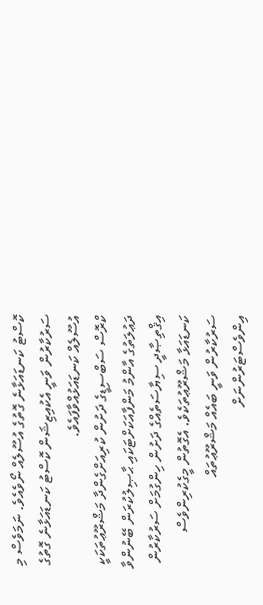ކޮސްޓު ކަނޑައަޅާނެ ގޮތުގެ އުސޫލެއް ނޯވެއެވެ. ނަމަވެސް މި ސަރުކާރުން ވަނީ އެކުއިޒިޝަން ކޮސްޓު ކަނޑައަޅާނެ ގޮތުގެ އުސޫލެއް ކަނޑައަޅުއްވާފައެވެ.
ކްރޮސް ސަބްސިޑީގެ ދަށުން ކުރިއަށްގެންދާ މަޝްރޫޢުތަކަކީ ދަޢުލަތުގެ އާންމު މަންފާއަކަށްޓަކައި ޙާޞިލުކުރަން ބޭނުންވާ އިޤްތިޞާދީ ސިޔާސަތެއްގެ ދަށުން ހިންގުމަށް ސަރުކާރުން ކަނޑައަޅާ މަޝްރޫޢުތަކެވެ. އެގޮތުން މީގެކުރިންވެސް ސަރުކާރުން ވަނީ ބައެއް މަޝްރޫޢުތައް އިންވެސްޓަރުންނަށް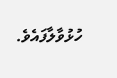ހުޅުވާލާފައެވެ.